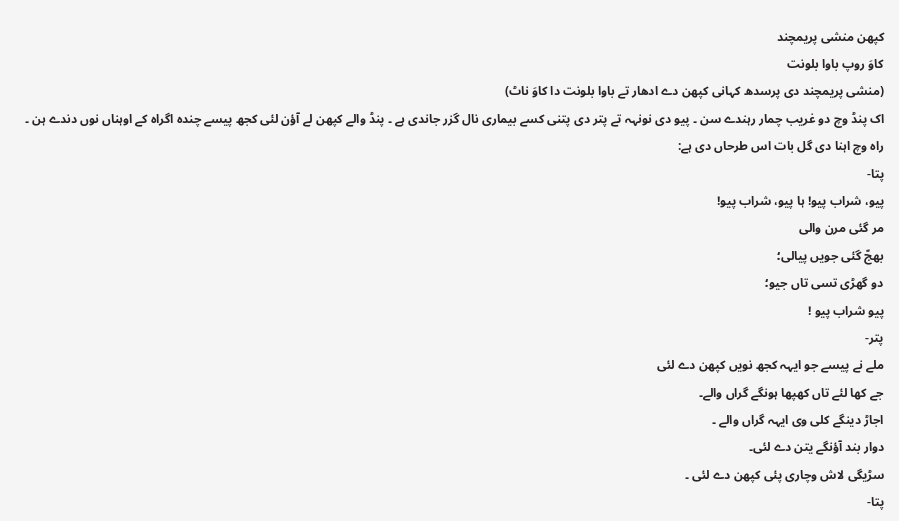کپھن منشی پریمچند
کاوَ روپ باوا بلونت
(منشی پریمچند دی پرسدھ کہانی کپھن دے ادھار تے باوا بلونت دا کاوَ ناٹ)
اک پنڈ وچ دو غریب چمار رہندے سن ۔ پیو دی نونہہ تے پتر دی پتنی کسے بیماری نال گزر جاندی ہے ۔ پنڈ والے کپھن لے آؤن لئی کجھ پیسے چندہ اگراہ کے اوہناں نوں دندے ہن ۔ راہ وچ اہنا دی گل بات اس طرحاں دی ہے:
پتا-
پیو، شراب پیو! ہا پیو، شراب پیو!
مر گئی مرن والی
بھجّ گئی جویں پیالی؛
دو گھڑی تسی تاں جیو؛
پیو شراب پیو !
پتر-
ملے نے پیسے جو ایہہ کجھ نویں کپھن دے لئی
جے کھا لئے تاں کھپھا ہونگے گراں والے۔
اجاڑ دینگے کلی وی ایہہ گراں والے ۔
دوار بند آؤنگے یتن دے لئی۔
سڑیگی لاش وچاری پئی کپھن دے لئی ۔
پتا-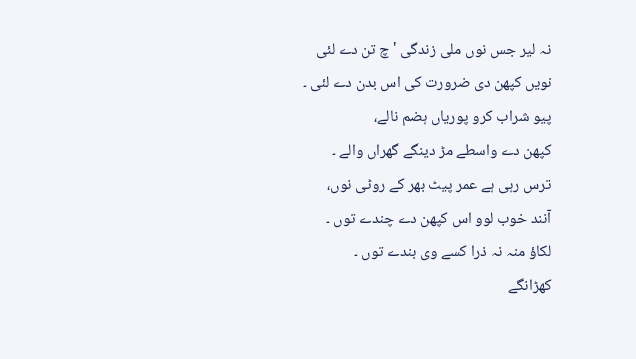نہ لیر جس نوں ملی زندگی 'چ تن دے لئی
نویں کپھن دی ضرورت کی اس بدن دے لئی ۔
پیو شراب کرو پوریاں ہضم نالے،
کپھن دے واسطے مڑ دینگے گھراں والے ۔
ترس رہی ہے عمر پیٹ بھر کے روٹی نوں،
آنند خوب لوو اس کپھن دے چندے توں ۔
لکاؤ منہ نہ ذرا کسے وی بندے توں ۔
کھڑانگے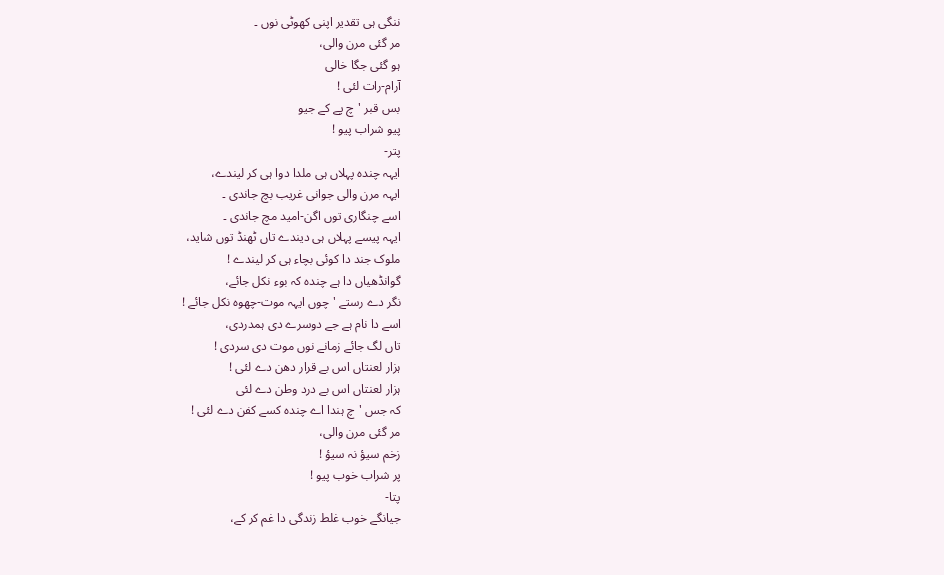ننگی ہی تقدیر اپنی کھوٹی نوں ۔
مر گئی مرن والی،
ہو گئی جگا خالی
آرام-رات لئی !
بس قبر 'چ پے کے جیو
پیو شراب پیو !
پتر-
ایہہ چندہ پہلاں ہی ملدا دوا ہی کر لیندے،
ایہہ مرن والی جوانی غریب بچ جاندی ۔
اسے چنگاری توں اگن-امید مچ جاندی ۔
ایہہ پیسے پہلاں ہی دیندے تاں ٹھنڈ توں شاید،
ملوک جند دا کوئی بچاء ہی کر لیندے !
گوانڈھیاں دا ہے چندہ کہ بوء نکل جائے،
نگر دے رستے 'چوں ایہہ موت-چھوہ نکل جائے !
اسے دا نام ہے جے دوسرے دی ہمدردی،
تاں لگ جائے زمانے نوں موت دی سردی !
ہزار لعنتاں اس بے قرار دھن دے لئی !
ہزار لعنتاں اس بے درد وطن دے لئی
کہ جس 'چ ہندا اے چندہ کسے کفن دے لئی !
مر گئی مرن والی،
زخم سیؤ نہ سیؤ !
پر شراب خوب پیو !
پتا-
جیانگے خوب غلط زندگی دا غم کر کے،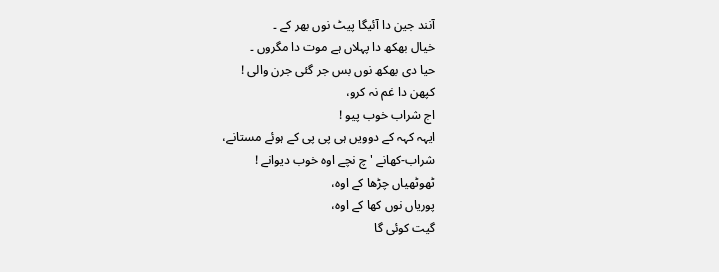آنند جین دا آئیگا پیٹ نوں بھر کے ۔
خیال بھکھ دا پہلاں ہے موت دا مگروں ۔
حیا دی بھکھ نوں بس جر گئی جرن والی !
کپھن دا غم نہ کرو،
اج شراب خوب پیو !
ایہہ کہہ کے دوویں ہی پی پی کے ہوئے مستانے،
شراب-کھانے 'چ نچے اوہ خوب دیوانے !
ٹھوٹھیاں چڑھا کے اوہ،
پوریاں نوں کھا کے اوہ،
گیت کوئی گا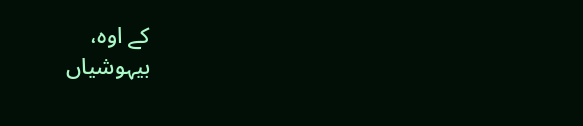کے اوہ،
بیہوشیاں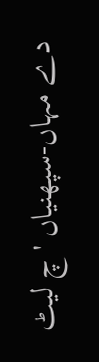دے مہاں-سپھنیاں 'چ لیٹ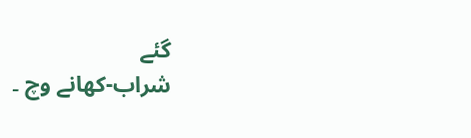گئے
شراب-کھانے وچ ۔